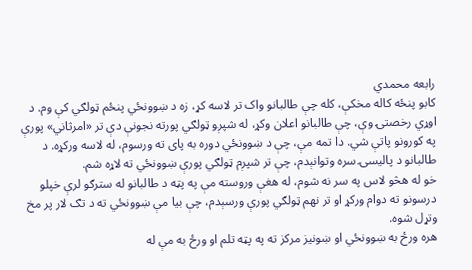رابعه محمدي
کابو پنځه کاله مخکې، کله چې طالبانو واک تر لاسه کړ، زه د ښوونځي پنځم ټولګي کې وم. د اوړي رخصتۍ وې، چې طالبانو اعلان وکړ، له شپږو ټولګي پورته نجونې دې تر «امرثاني» پورې په کورونو پاتې شي. دا تمه مې، چې د ښوونځي دوره به پای ته ورسوم، له لاسه ورکړه. د طالبانو د پالیسۍ سره وتوانېدم، چې تر شپږم ټولګي پورې ښوونځي ته لاړه شم.
خو له هڅو لاس په سر نه شوم، له هغې وروسته مې په پټه د طالبانو له سترګو لرې خپلو درسونو ته دوام ورکړ او تر نهم ټولګي پورې ورسېدم، چې بیا مې ښوونځي ته د تګ لار پر مخ وتړل شوه.
هره ورځ به ښوونځي او ښونیز مرکز ته په پټه تلم او ورځ به مې له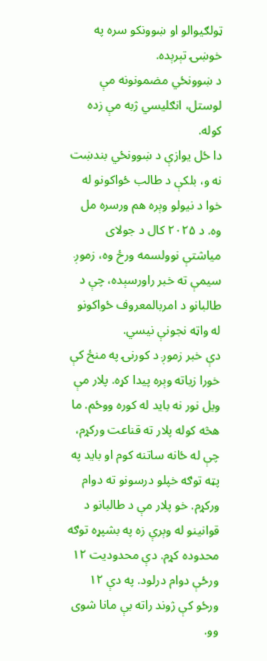ټولګیوالو او ښوونکو سره په خوښۍ تېرېده.
د ښوونځي مضمونونه مې لوستل، انګلیسي ژبه مې زده کوله.
دا ځل یوازې د ښوونځي بندښت نه و، بلکې د طالب ځواکونو له خوا د نیولو وېره هم ورسره مل وه. د ۲۰۲۵ کال د جولای میاشتې نوولسمه ورځ وه، زموږ سیمې ته خبر راورسېده، چې د طالبانو د امربالمعروف ځواکونو له واټه نجونې نیسي.
دې خبر زموږ د کورنۍ په منځ کې خورا زیاته وېره پیدا کړه. پلار مې ویل نور نه باید له کوره ووځم. ما هڅه کوله پلار ته قناعت ورکړم، چې له ځانه ساتنه کوم او باید په پټه توګه خپلو درسونو ته دوام ورکړم. خو پلار مې د طالبانو د قوانینو له وېرې زه په بشپړه توګه محدوده کړم. دې محدودیت ۱۲ ورځې دوام درلود. په دې ۱۲ ورځو کې ژوند راته بې مانا شوی وو.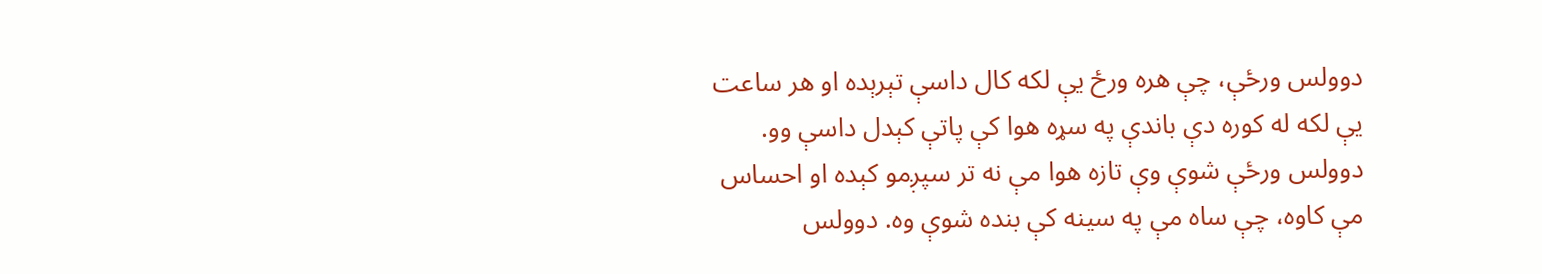دوولس ورځې، چې هره ورځ یې لکه کال داسې تېرېده او هر ساعت یې لکه له کوره دې باندې په سړه هوا کې پاتې کېدل داسې وو.
دوولس ورځې شوې وې تازه هوا مې نه تر سپږمو کېده او احساس مې کاوه، چې ساه مې په سینه کې بنده شوې وه. دوولس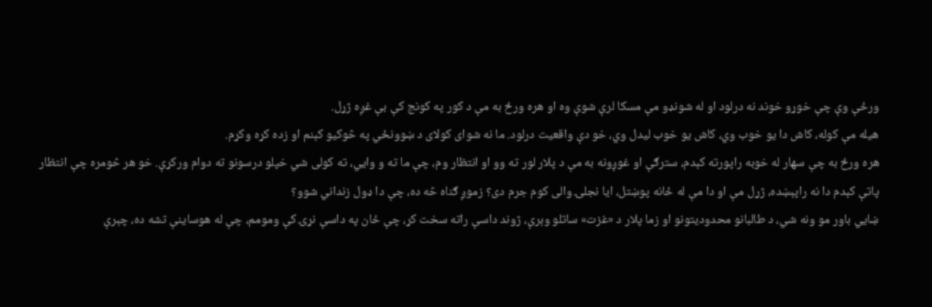ورځې وې چې خوړو خوند نه درلود او له شونډو مې مسکا لرې شوې وه او هره ورځ به مې د کور په کونج کې بې غږه ژړل.
هیله مې کوله، کاش دا یو خوب وي، کاش یو خوب لیدل وي، خو دې واقعیت درلود. ما نه شوای کولای د ښوونځي په څوکیو کېنم او زده کړه وکړم.
هره ورځ به چې سهار له خوبه راپورته کېدم، سترګې او غوږونه به مې د پلار لور ته وو او انتظار وم، چې ما ته و وايي، ته کولی شي خپلو درسونو ته دوام ورکړې. خو هر څومره چې انتظار پاتې کېدم دا نه راپېښده، ژړل مې او دا مې له ځانه پوښتل، ایا نجلۍ والی کوم جرم دی؟ زموږ ګناه څه ده، چې دا ډول زنداني شوو؟
ښايي باور مو ونه شي، د طالبانو محدودیتونو او زما پلار د «غزت» ساتلو وېرې، ژوند داسې راته سخت کړ، چې ځان په داسې نړۍ کې ومومم، چې له هوساینې تشه ده، چېرې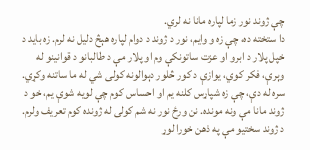چې ژوند نور زما لپاره مانا نه لري.
دا ستخته ده، چې زه و وایم، نور د ژوند د دوام لپاره هېڅ دلیل نه لرم. زه باید د خپل پلار د ابرو او عزت ساتونکې وم او پلار مې د طالبانو د قوانینو له وېرې، فکر کوي، یوازې د کور څلور دېوالونه کولی شي له ما ساتنه وکړي.
سره له دې، چې زه شپاړس کلنه یم او احساس کوم چې لویه شوې یم، خو د ژوند مانا مې ونه مونده. نن ورځ نور نه شم کولی له ژونده کوم تعریف ولرم. د ژوند سختیو مې په ذهن خورا لوړ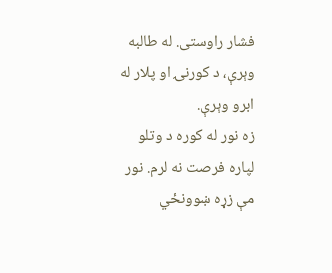فشار راوستی. له طالبه وېرې، د کورنۍ او پلار له ابرو وېرې.
زه نور له کوره د وتلو لپاره فرصت نه لرم. نور مې زړه ښوونځي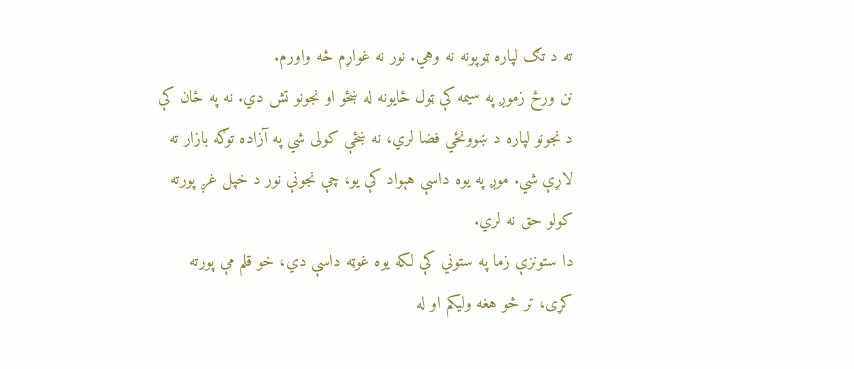ته د تګ لپاره ټوپونه نه وهي. نور نه غواړم څه واورم.
نن ورځ زموږ په سیمه کې ټول ځایونه له ښځو او نجونو تش دي. نه په ځان کې د نجونو لپاره د ښوونځي فضا لري، نه ښځې کولی شي په آزاده توګه بازار ته لاړې شي. موږ په یوه داسې هېواد کې یو، چې نجونې نور د خپل غږ پورته کولو حق نه لري.
دا ستونزې زما په ستوني کې لکه یوه غوټه داسې دي، خو قلم مې پورته کړی، تر څو هغه ولیکم او له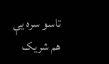تاسو سره یې هم شریک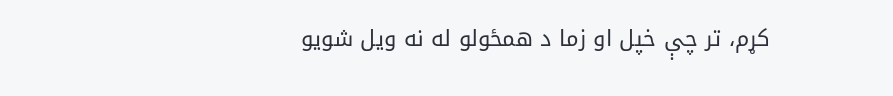کړم، تر چې خپل او زما د همځولو له نه ویل شویو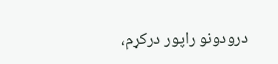درودونو راپور درکړم،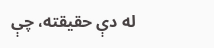له دې حقیقته، چې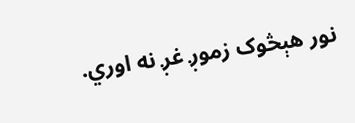نور هېڅوک زموږ غږ نه اوري.